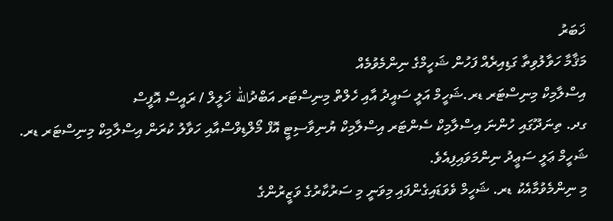ޚަބަރު
މަޤާމާ ހަވާލުވިތާ ގަޑިއިރެއް ފަހުން ޝަހީމްގެ ނިންމެވުމެއް
އިސްލާމިކް މިނިސްޓަރ ޑރ.ޝަހީމް އަލީ ސައީދު އާއި ހެލްތް މިނިސްޓަރ އަބްދުالله ޚަލީލް / ރައީސް އޮފީސް
ގދ. ތިނަދޫގައި ހުންނަ އިސްލާމިކް ސެންޓަރ އިސްލާމިކް ޔުނިވާސިޓީ އޮފް މޯލްޑިވްސްއާއި ހަވާލު ކުރަން އިސްލާމިކް މިނިސްޓަރ ޑރ. ޝަހީމް ޢަލީ ސަޢީދު ނިންމަވައިފިއެވެ.
މި ނިންމެވުމާއެކު ޑރ. ޝަހީމް ވެވަޑައިގެންފައި މިވަނީ މި ސަރުކާރުގެ ވަޒީރުންގެ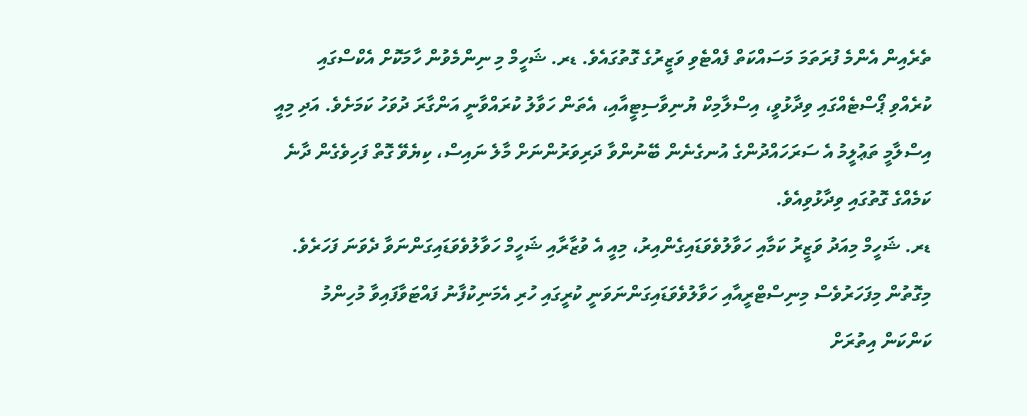ތެރެއިން އެންމެ ފުރަތަމަ މަސައްކަތް ފެއްޓެވި ވަޒީރުގެ ގޮތުގައެވެ. ޑރ. ޝަހީމް މި ނިންމެވުން ހާމަކޮށް އެކްސްގައި ކުރެއްވި ޕޯސްޓެއްގައި ވިދާޅުވީ، އިސްލާމިކް ޔުނިވާސިޓީއާއި، އެތަން ހަވާލު ކުރައްވާނީ އަންގާރަ ދުވަހު ކަމަށެވެ. އަދި މިއީ އިސްލާމީ ތަޢުލީމު އެ ސަރަހައްދުންގެ އުނގެނެން ބޭނުންވާ ދަރިވަރުންނަށް މާލެ ނައިސް، ކިޔެވޭ ގޮތް ފަހިވެގެން ދާނެ ކަމެއްގެ ގޮތުގައި ވިދާޅުވިއެވެ.
ޑރ. ޝަހީމް މިއަދު ވަޒީރު ކަމާއި ހަވާލުވެވަޑައިގެންއިރު، މިއީ އެ ވުޒާރާއި ޝަހީމް ހަވާލުވެވަޑައިގަންނަވާ ދެވަނަ ފަހަރެވެ. މިގޮތުން މިފަހަރުވެސް މިނިސްޓްރީއާއި ހަވާލުވެވަޑައިގަންނަވަނީ ކުރީގައި ހުރި އެމަނިކުފާނު ފައްޓަވާފައިވާ މުހިންމު ކަންކަން އިތުރަށް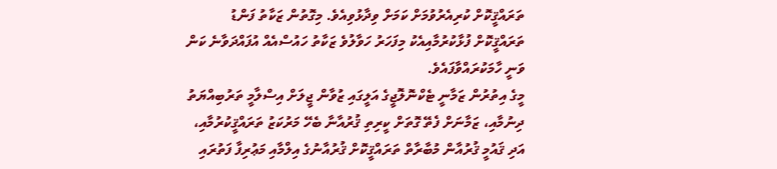ތަރައްޤީކޮށް ކުރިއެރުވުމަށް ކަމަށް ވިދާޅުވިއެވެ. މިގޮތުން ޒަކާތު ފަންޑު ތަރައްޤީކޮށް ފުޅާކުރުމާއިއެކު މިފަހަރު ހަވާލުވެ ޒަކާތު ހައުސްއެއް އުފައްދަވާނެ ކަން ވަނީ ހާމަކުރައްވާފައެވެ.
މީގެ އިތުރުން ޒަމާނީ ޓެކްނޮލޮޖީގެ އަލީގައި ޒުވާން ޖީލަށް އިސްލާމީ ތަރުބިއްޔަތު ދިނުމާއި، ޒަމާނަށް ފެތޭ ގޮތަށް ކީރިތި ޤުރުއާނާ ބެހޭ މަރުކަޒު ތަރައްޤީކުރުމާއި، އަދި ޤައުމީ ޤުރުއާން މުބާރާތް ތަރައްޤީކޮށް ޤުރުއާނުގެ އިލްމާއި މަޢުރިފާ ފަތުރައި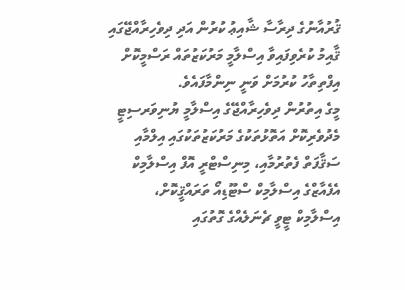ޤުރުއާނުގެ ދިރާސާ ޝާއިޢު ކުރުން އަދި ދިވެހިރާއްޖޭގައި ޤާއިމު ކުރެވިފައިވާ އިސްލާމީ މަރުކަޒުތައް ރަސްމީކޮށް އިފްތިތާހު ކުރުމަށް ވަނީ ނިންމާފައެވެ.
މީގެ އިތުރުން ދިވެހިރާއްޖޭގެ އިސްލާމީ ޔުނިވަރސިޓީ މެދުވެރިކޮށް އަތޮޅުތަކުގެ މަރުކަޒުތަކުގައި އިލްމާއި ސަޤާފަތް ފެތުރުމާއި، މިނިސްޓްރީ އޮފް އިސްލާމިކް އެފެއާޒްގެ އިސްލާމިކް ސްޓޫޑިއޯ ތަރައްޤީކޮށް، އިސްލާމިކް ޓީވީ ޗެނަލެއްގެ ގޮތުގައި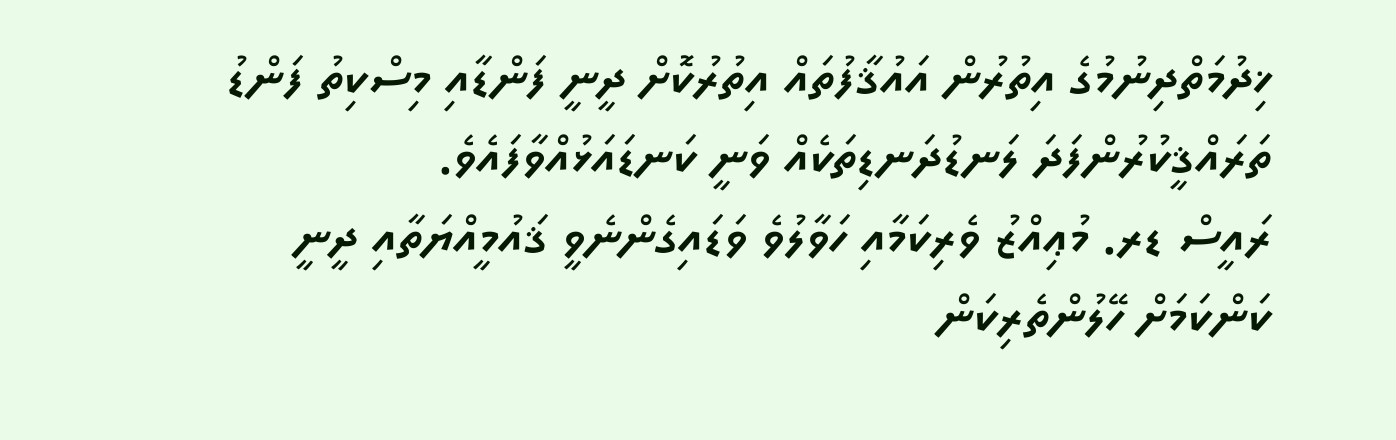ޚިދުމަތްދިނުމުގެ އިތުރުން އައުޤާފުތައް އިތުރުކޮށް ދީނީ ފަންޑާއި މިސްކިތު ފަންޑު ތަރައްޤީކުރުންފަދަ ލަނޑުދަނޑިތަކެއް ވަނީ ކަނޑައަޅުއްވާފައެވެ.
ރައީސް ޑރ. މުޢިއްޒު ވެރިކަމާއި ހަވާލުވެ ވަޑައިގެންނެވީ ޤައުމީއްޔަތާއި ދީނީ ކަންކަމަށް ހޭލުންތެރިކަން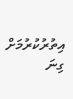އިތުރުކުރުމަށް ގިނަ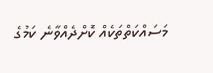މަސައްކަތްތަކެއް ކޮށްދެއްވާނެ ކަމުގެ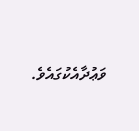ވަޢުދާއެކުގައެވެ.